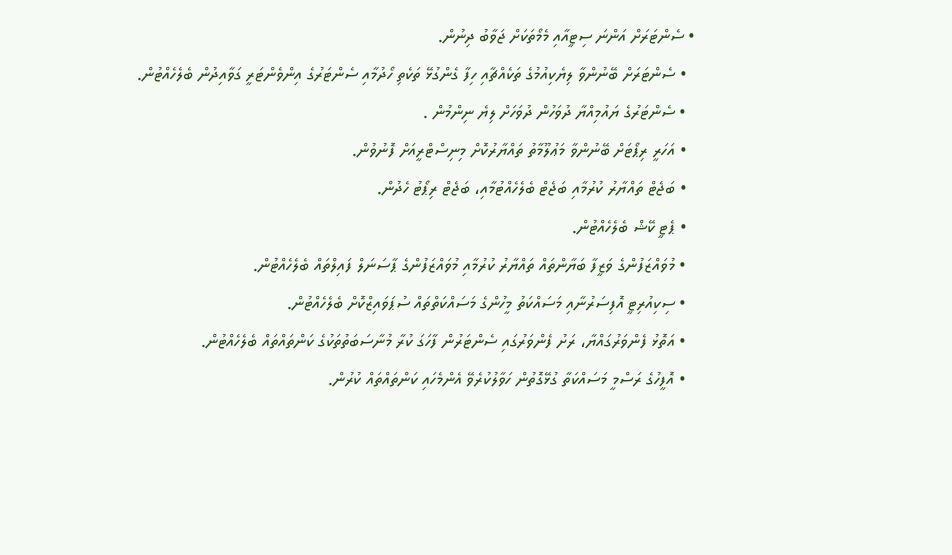• ސެންޓަރަށް އަންނަ ސިޓީއާއި މެމޯތަކަށް ޖަވާބު ދިނުން.
  • ސެންޓަރަށް ބޭނުންވާ ލިޔެކިއުމުގެ ތަކެއްޗާއި ހިފާ ގެންގުޅޭ ތަކެތި ހޯދުމާއި ސެންޓަރުގެ އިންވެންޓަރީ ގަވާއިދުން ބެލެހެއްޓުން.
  • ސެންޓަރުގެ ޔައުމިއްޔާ ދުވަހުން ދުވަހަށް ލިޔެ ނިންމުން .
  • އަހަރީ ރިޕޯޓަށް ބޭނުންވާ މަޢުލޫމާތު ތައްޔާރުކޮށް މިނިސްޓްރީއަށް ފޮނުވުން.
  • ބަޖެޓް ތައްޔާރު ކުރުމާއި ބަޖެޓް ބެލެހެއްޓުމާއި، ބަޖެޓް ރިޕޯޓު ހެދުން.
  • ޕެޓީ ކޭޝް ބެލެހެއްޓުން.
  • މުވައްޒަފުންގެ ވަޒީފާ ބަޔާންތައް ތައްޔާރު ކުރުމާއި މުވައްޒަފުންގެ ޕާސަނަލް ފައިލްތައް ބެލެހެއްޓުން.
  • ސިކިއުރިޓީ އޮފިސަރުނާއި މަސައްކަތު މީހުންގެ މަސައްކަތްތައް ސުޕަވައިޒްކޮށް ބެލެހެއްޓުން.
  • އަތޮޅު ފެންވަރުގައްޔާ، ރަށު ފެންވަރުގައި ސެންޓަރުން ފާހަގަ ކުރާ މުނާސަބަތުތަކުގެ ކަންތައްތައް ބެލެހެއްޓުން.
  • އޮފީހުގެ ރަސްމީ މަސައްކަތާ ގުޅޭގޮތުން ހަވާލުކުރެވޭ އެންމެހައި ކަންތައްތައް ކުރުން.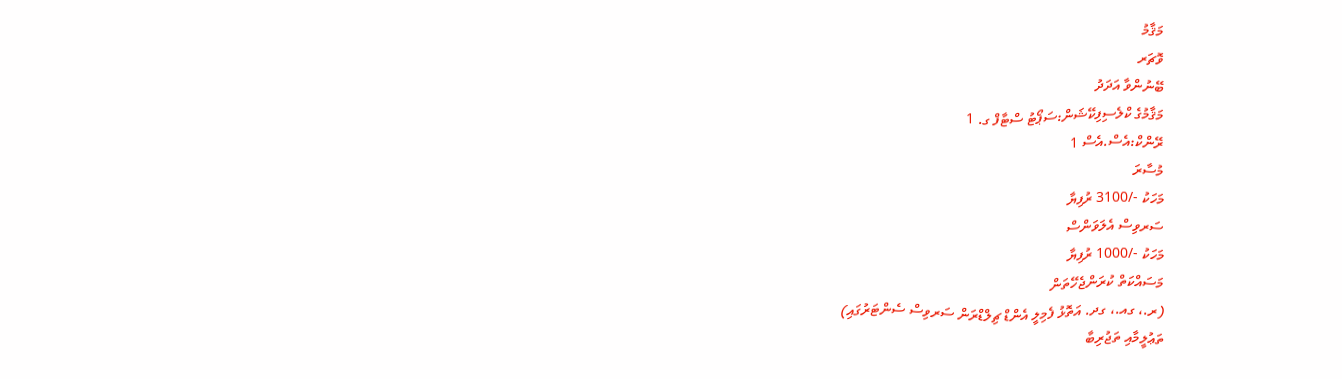މަޤާމު
ވޮޗަރ
ބޭނުންވާ އަދަދު
މަޤާމުގެ ކްލެސިފިކޭޝަން:ސަޕޯޓު ސްޓާފް ގ. 1
ރޭންކް:އެސް.އެސް 1
މުސާރަ
މަހަކު -/3100 ރުފިޔާ
ސަރވިސް އެލަވަންސް
މަހަކު -/1000 ރުފިޔާ
މަސައްކަތް ކުރަންޖެހޭތަން
(ރ.، ގއ.، ގދ. އަތޮޅު ފެމިލީ އެންޑް ޗިލްޑްރަން ސަރވިސް ސެންޓަރުގައި)
ތަޢުލީމާއި ތަޖުރިބާ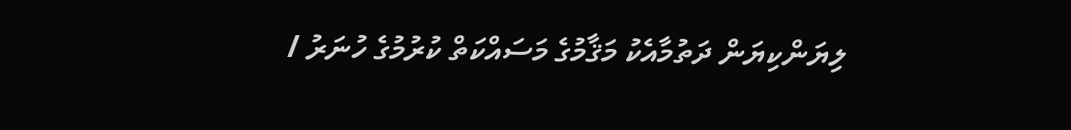ލިޔަންކިޔަން ދަތުމާއެކު މަޤާމުގެ މަސައްކަތް ކުރުމުގެ ހުނަރު /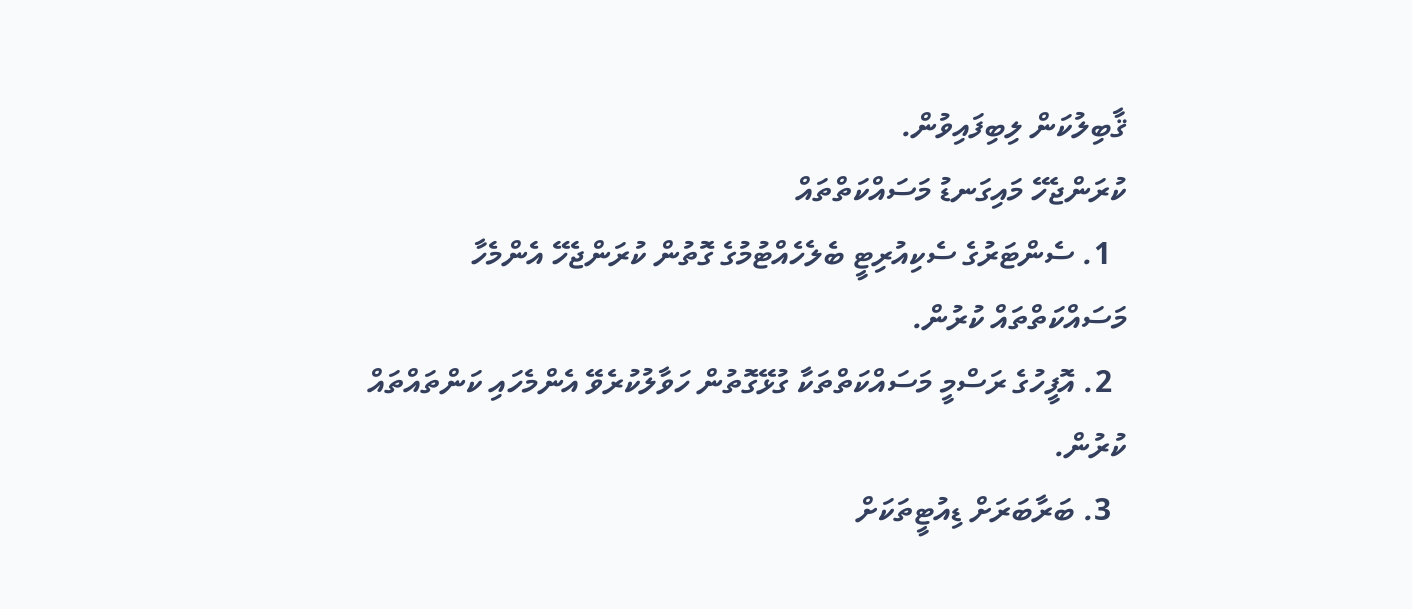ޤާބިލުކަން ލިބިފައިވުން.
ކުރަންޖެހޭ މައިގަނޑު މަސައްކަތްތައް
  1. ސެންޓަރުގެ ސެކިއުރިޓީ ބެލެހެއްޓުމުގެ ގޮތުން ކުރަންޖެހޭ އެންމެހާ މަސައްކަތްތައް ކުރުން.
  2. އޮފީހުގެ ރަސްމީ މަސައްކަތްތަކާ ގުޅޭގޮތުން ހަވާލުކުރެވޭ އެންމެހައި ކަންތައްތައް ކުރުން.
  3. ބަރާބަރަށް ޑިއުޓީތަކަށް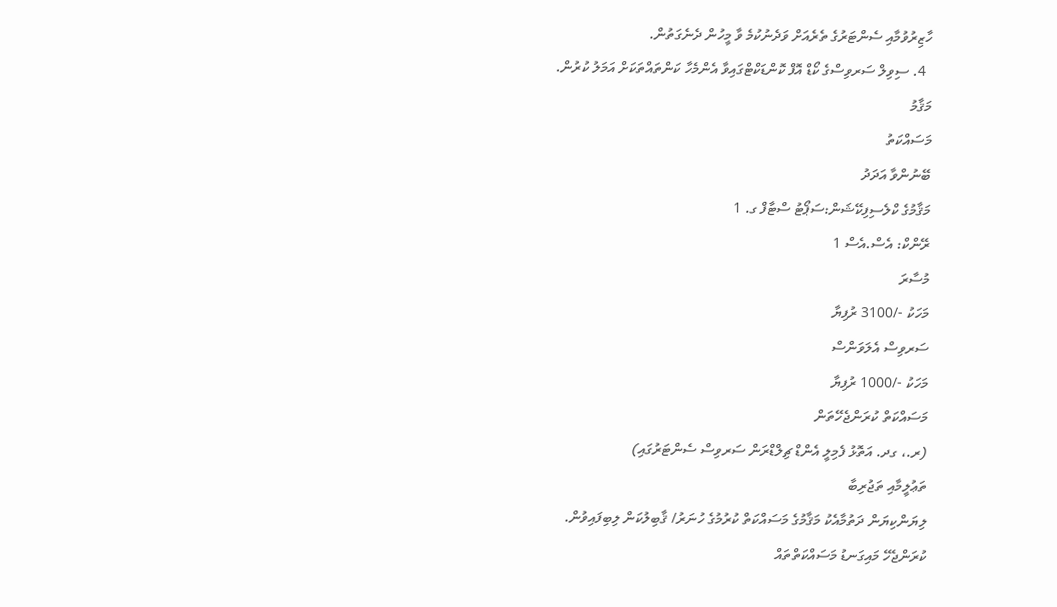ހާޒިރުވުމާއި ސެންޓަރުގެ ތެރެއަށް ވަދެނުކުމެ ވާ މީހުން ދެނެގަތުން.
  4. ސިވިލް ސަރވިސްގެ ކޯޑް އޮފް ކޮންޑަކްޓްގައިވާ އެންމެހާ ކަންތައްތަކަށް އަމަލު ކުރުން.
މަޤާމު
މަސައްކަތު
ބޭނުންވާ އަދަދު
މަޤާމުގެ ކްލެސިފިކޭޝަން:ސަޕޯޓު ސްޓާފް ގ. 1
ރޭންކް: އެސް.އެސް 1
މުސާރަ
މަހަކު -/3100 ރުފިޔާ
ސަރވިސް އެލަވަންސް
މަހަކު -/1000 ރުފިޔާ
މަސައްކަތް ކުރަންޖެހޭތަން
(ރ.، ގދ. އަތޮޅު ފެމިލީ އެންޑް ޗިލްޑްރަން ސަރވިސް ސެންޓަރުގައި)
ތަޢުލީމާއި ތަޖުރިބާ
ލިޔަންކިޔަން ދަތުމާއެކު މަޤާމުގެ މަސައްކަތް ކުރުމުގެ ހުނަރު/ ޤާބިލުކަން ލިބިފައިވުން.
ކުރަންޖެހޭ މައިގަނޑު މަސައްކަތްތައް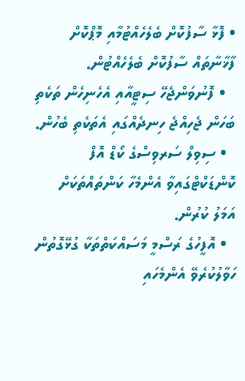• ފޮޅާ ސާފުކޮށް ބެލެހެއްޓުމާއި މޮޕްކޮށް ފާޚާނާތައް ސާފުކޮށް ބެލެހެއްޓުން.
  • ފޮނުވަންޖެހޭ ސިޓީއާއި އެހެނިހެން ތަކެތި ބަހަން ޖެހިއްޖެ ހިނދެއްގައި އެތަކެތި ބެހުން.
  • ސިވިލް ސަރވިސްގެ ކޯޑް އޮފް ކޮންޑަކްޓްގައިވާ އެންމެހާ ކަންތައްތަކަށް އަމަލު ކުރުން.
  • އޮފީހުގެ ރަސްމީ މަސައްކަތްތަކާ ގުޅޭގޮތުން ހަވާލުކުރެވޭ އެންމެހައި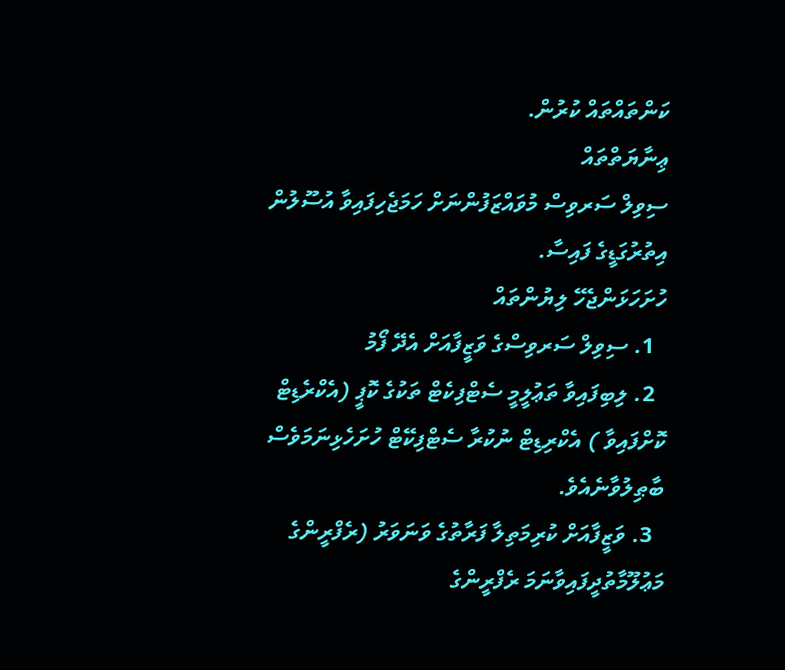ކަންތައްތައް ކުރުން.
ޢިނާޔަތްތައް
ސިވިލް ސަރވިސް މުވައްޒަފުންނަށް ހަމަޖެހިފައިވާ އުސޫލުން އިތުރުގަޑީގެ ފައިސާ.
ހުށަހަޅަންޖެހޭ ލިޔުންތައް
  1. ސިވިލް ސަރވިސްގެ ވަޒީފާއަށް އެދޭ ފޯމު
  2. ލިބިފައިވާ ތަޢުލީމީ ސެޓްފިކެޓް ތަކުގެ ކޮޕީ (އެކްރެޑިޓް ކޮށްފައިވާ ) އެކްރިޑިޓް ނުކުރާ ސެޓްފިކޭޓް ހުށަހެޅިނަމަވެސް ބާޠިލުވާނެއެވެ.
  3. ވަޒީފާއަށް ކުރިމަތިލާ ފަރާތުގެ ވަނަވަރު (ރެފްރީންގެ މަޢުލޫމާތުދީފައިވާނަމަ ރެފްރީންގެ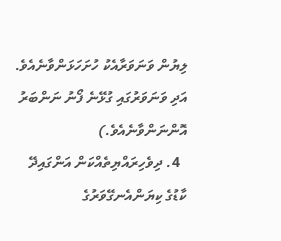ލިޔުން ވަނަވަރާއެކު ހުށަހަޅަންވާނެއެވެ. އަދި ވަނަވަރުގައި ގުޅޭނެ ފޯނު ނަންބަރު އޮންނަންވާނެއެވެ.)
  4. ދިވެހިރައްޔިތެއްކަން އަންގައިދޭ ކާޑުގެ ކިޔަންއެނގޭވަރުގެ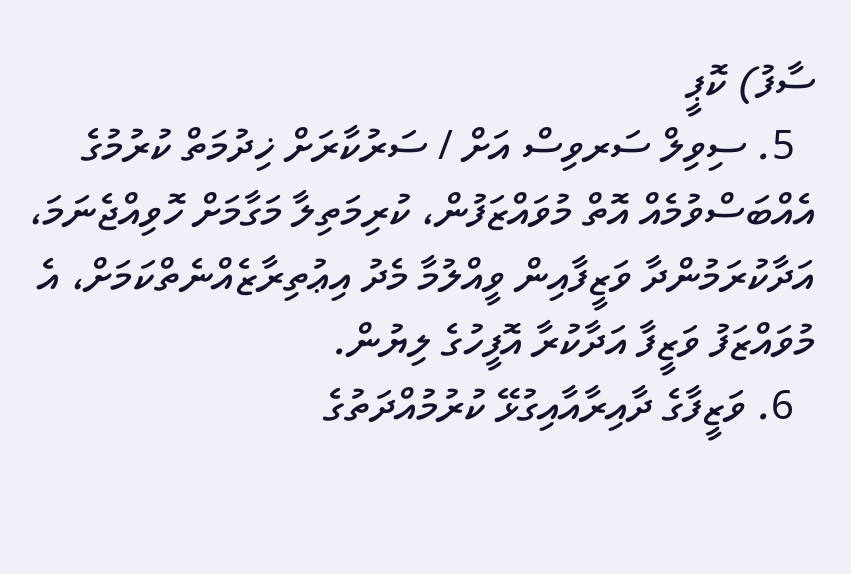ސާފު) ކޮޕީ
  5. ސިވިލް ސަރވިސް އަށް / ސަރުކާރަށް ޚިދުމަތް ކުރުމުގެ އެއްބަސްވުމެއް އޮތް މުވައްޒަފުން، ކުރިމަތިލާ މަގާމަށް ހޮވިއްޖެނަމަ، އަދާކުރަމުންދާ ވަޒީފާއިން ވީއްލުމާ މެދު އިޢުތިރާޒެއްނެތްކަމަށް، އެ މުވައްޒަފު ވަޒީފާ އަދާކުރާ އޮފީހުގެ ލިޔުން.
  6. ވަޒީފާގެ ދާއިރާއާއިގުޅޭ ކުރުމުއްދަތުގެ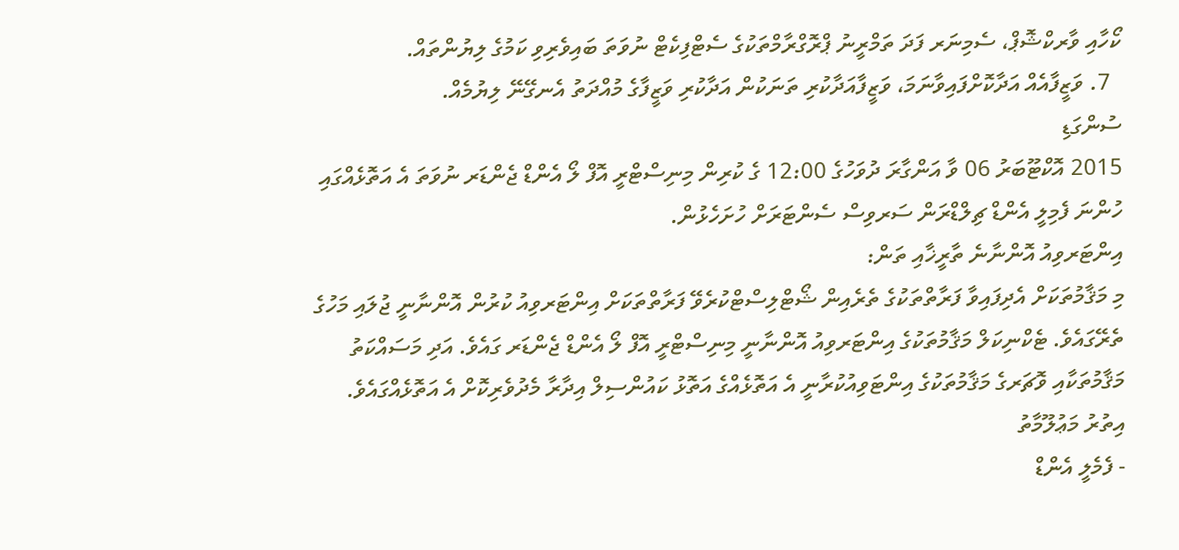ކޯހާއި ވާރކްޝޮޕް، ސެމިނަރ ފަދަ ތަމްރީނު ޕްރޮގްރާމްތަކުގެ ސެޓްފިކެޓް ނުވަތަ ބައިވެރިވި ކަމުގެ ލިޔުންތައް.
  7. ވަޒީފާއެއް އަދާކޮށްފައިވާނަމަ، ވަޒީފާއަދާކުރި ތަނަކުން އަދާކުރި ވަޒީފާގެ މުއްދަތު އެނގޭނޭ ލިޔުމެއް.
ސުންގަޑި
2015 އޮކްޓޫބަރު 06 ވާ އަންގާރަ ދުވަހުގެ 12:00 ގެ ކުރިން މިނިސްޓްރީ އޮފް ލޯ އެންޑް ޖެންޑަރ ނުވަތަ އެ އަތޮޅެއްގައި ހުންނަ ފެމިލީ އެންޑް ޗިލްޑްރަން ސަރވިސް ސެންޓަރަށް ހުށަހެޅުން.
އިންޓަރވިއު އޮންނާނެ ތާރީޚާއި ތަން:
މި މަޤާމުތަކަށް އެދިފައިވާ ފަރާތްތަކުގެ ތެރެއިން ޝޯޓްލިސްޓްކުރެވޭ ފަރާތްތަކަށް އިންޓަރވިއު ކުރުން އޮންނާނީ ޖުލައި މަހުގެ ތެރޭގައެވެ. ޓެކްނިކަލް މަޤާމުތަކުގެ އިންޓަރވިއު އޮންނާނީ މިނިސްޓްރީ އޮފް ލޯ އެންޑް ޖެންޑަރ ގައެވެ. އަދި މަސައްކަތު މަޤާމުތަކާއި ވޮޗަރގެ މަޤާމުތަކުގެ އިންޓަވިއުކުރާނީ އެ އަތޮޅެއްގެ އަތޮޅު ކައުންސިލް އިދާރާ މެދުވެރިކޮށް އެ އަތޮޅެއްގައެވެ.
އިތުރު މަޢުލޫމާތު
- ފެމެލީ އެންޑް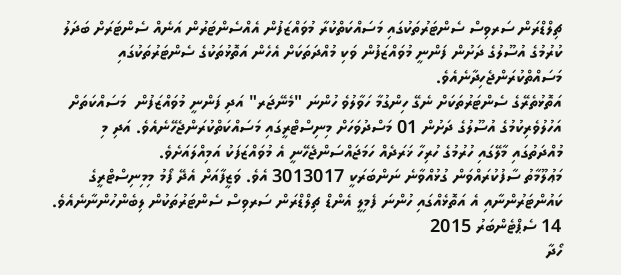ޗިލްޑްރަން ސަރވިސް ސެންޓަރުތަކުގައި މަސައްކަތްކުރާ މުވައްޒަފުން އެއްސެންޓަރުން އަނެއް ސެންޓަރަށް ބަދަލު ކުރުމުގެ އުސޫލުގެ ދަށުން ފަންނީ މުވައްޒަފުން ވަކި މުއްދަތަކަށް އެހެން އަތޮޅުތަކުގެ ސެންޓަރުތަކުގައި މަސައްތްކުރަންޖެހިދާނެއެވެ.
އަތޮޅުތެރޭގެ ސެންޓަރުތަކަށް ނެގޭ ހިންގުމާ ހަވާލުވެ ހުންނަ "މެނޭޖަރ" އަދި ފަންނީ މުވައްޒަފުން  މަސައްކަތަށް އަހުލުވެރިކުމުގެ އުސޫލުގެ ދަށުން 01 މަސްދުވަހަށް މިނިސްޓްރީގައި މަސައްކަތްކުރަންޖެހޭނެއެވެ. އަދި މި މުއްދަތުގައި މާލޭގައި ހުރުމުގެ ހުރިހާ ޚަރަދެއް ހަމަޖައްސަންޖެހޭނީ އެ މުވައްޒަފަކު އަމިއްލައަށެވެ.
މަޢުލޫމާތު ސާފުކުރައްވަން ގުޅުއްވާނެ ނަންބަރަކީ 3013017 އެވެ. ވަޒީފާއަށް އެދޭ ފޯމު މިމިނިސްޓްރީގެ  ކައުންޓަރުންނާއި އެ އަތޮޅެއްގައި ހުންނަ ފެމިލީ އެންޑް ޗިލްޑްރަން ސަރވިސް ސެންޓަރުތަކުން ލިބެންހުންނާނެއެވެ.
14 ސެޕްޓެންބަރު 2015
ހޯދާ